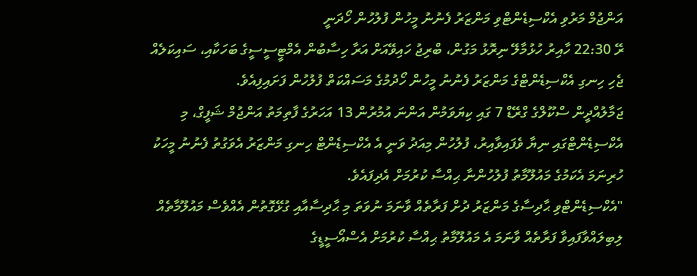އަންޖުމް މަރުވި އެކްސިޑެންޓްވި މަންޒަރު ފެނުނު މީހުން ފުލުހުން ހޯދަނީ
ރޭ 22:30 ހާއިރު ހުޅުމާލޭ ނިރޮޅު މަގުން، ބްރިޖު ހައިވޭއަށް އަރާ ހިސާބުން އެމްޓީސީސީގެ ބަހަކާއި، ސައިކަލެއް ޖެހި ހިނގި އެކްސިޑެންޓްގެ މަންޒަރު ފެނުނު މީހުން ހޯދުމުގެ މަސައްކަތް ފުލުހުން ފަށައިފިއެވެ.
ޖަމާލުއްދީން ސްކޫލްގެ ގްރޭޑް 7 ގައި ކިޔަވަމުން އަންނަ އުމުރުން 13 އަހަރުގެ ފާތިމަތު އަންޖުމް ޝަފީގް، މި އެކްސިޑެންޓްގައި ނިޔާ ވެފައިވާއިރު، ފުލުހުން މިއަދު ވަނީ އެ އެކްސިޑެންޓް ހިނގި މަންޒަރު އެވަގުތު ފެނުނު މީހަކު ހުރިނަމަ އެކަމުގެ މައުލޫމާތު ފުލުހުންނާ ޙިއްސާ ކުރުމަށް އެދިފައެވެ.
"އެކްސިޑެންޓްވި ޙާދިސާގެ މަންޒަރު ދުށް ފަރާތެއް ވާނަމަ ނުވަތަ މި ޙާދިސާއާއި ގުޅޭގޮތުން އެއްވެސް މައުލޫމާތެއް ލިބިލައްވާފައިވާ ފަރާތެއް ވާނަމަ އެ މައުލޫމާތު ޙިއްސާ ކުރުމަށް އެސްއޯސީޑީގެ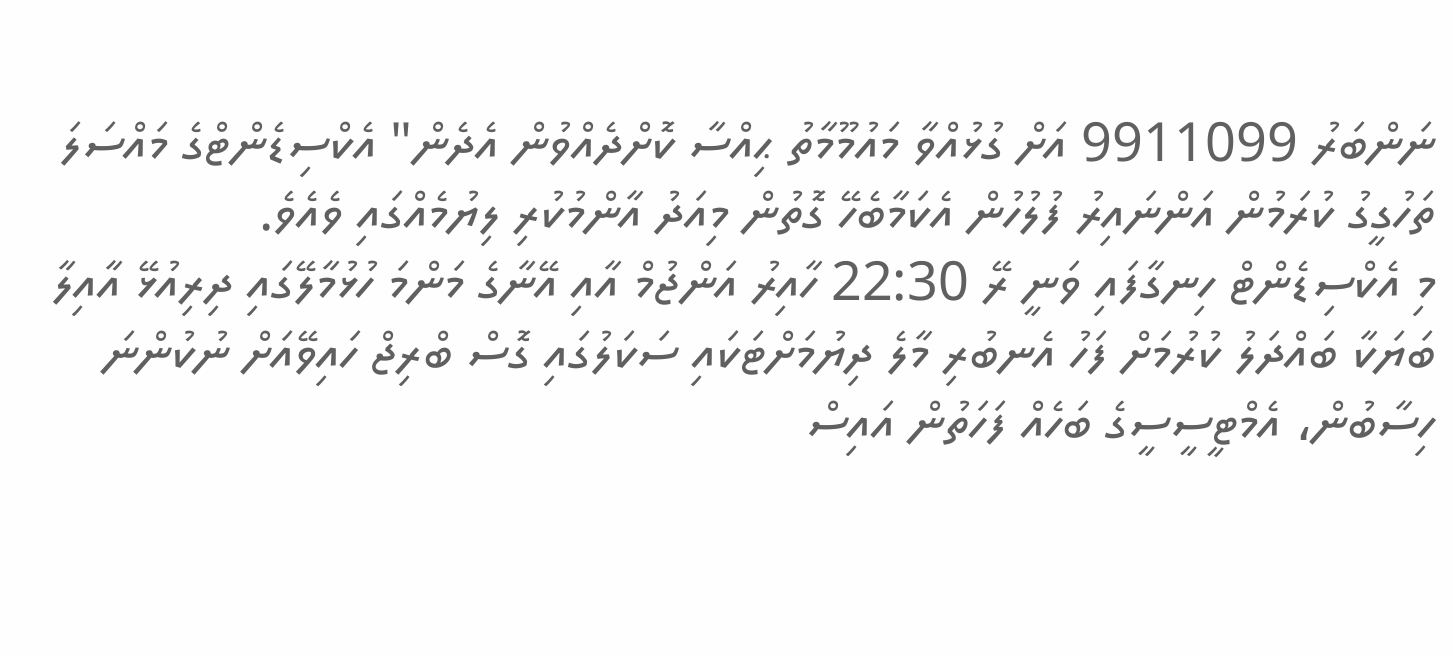ނަންބަރު 9911099 އަށް ގުޅުއްވާ މައުމޫމާތު ޙިއްސާ ކޮށްދެއްވުން އެދެން" އެކްސިޑެންޓްގެ މައްސަލަ ތަހުގީގު ކުރަމުން އަންނައިރު ފުލުހުން އެކަމާބެހޭ ގޮތުން މިއަދު އާންމުކުރި ލިޔުމެއްގައި ވެއެވެ.
މި އެކްސިޑެންޓް ހިނގާފައި ވަނީ ރޭ 22:30 ހާއިރު އަންޖުމް އާއި އޭނާގެ މަންމަ ހުޅުމާލޭގައި ދިރިއުޅޭ އާއިލާ ބަޔަކާ ބައްދަލު ކުރުމަށް ފަހު އެނބުރި މާލެ ދިޔުމަށްޓަކައި ސަކަލުގައި ގޮސް ބްރިޖް ހައިވޭއަށް ނުކުންނަ ހިސާބުން، އެމްޓީސީސީގެ ބަހެއް ފަހަތުން އައިސް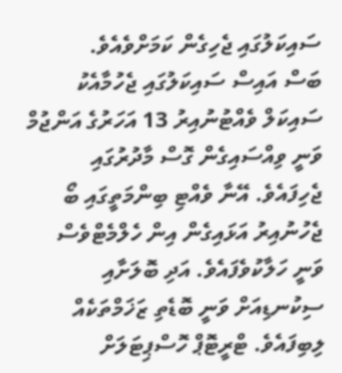ސައިކަލުގައި ޖެހިގެން ކަމަށްވެއެވެ.
ބަސް އައިސް ސައިކަލުގައި ޖެހުމާއެކު ސައިކަލް ވެއްޓުނުއިރު 13 އަހަރުގެ އަންޖުމް ވަނީ ވިއްސައިގެން ގޮސް މާދުރުގައި ޖެހިފައެވެ. އޭނާ ވެއްޓި ބިންމަތީގައި ބޯ ޖެހުނުއިރު އަޅައިގެން އިން ހެލްމެޓްވެސް ވަނީ ހަލާކުވެފައެވެ. އަދި ބޮލަށާއި ސިކުނޑިއަށް ވަނީ ބޮޑެތި ޒަޚަމްތަކެއް ލިބިފައެވެ. ޓްރީޓޮޕް ހޮސްޕިޓަލަށް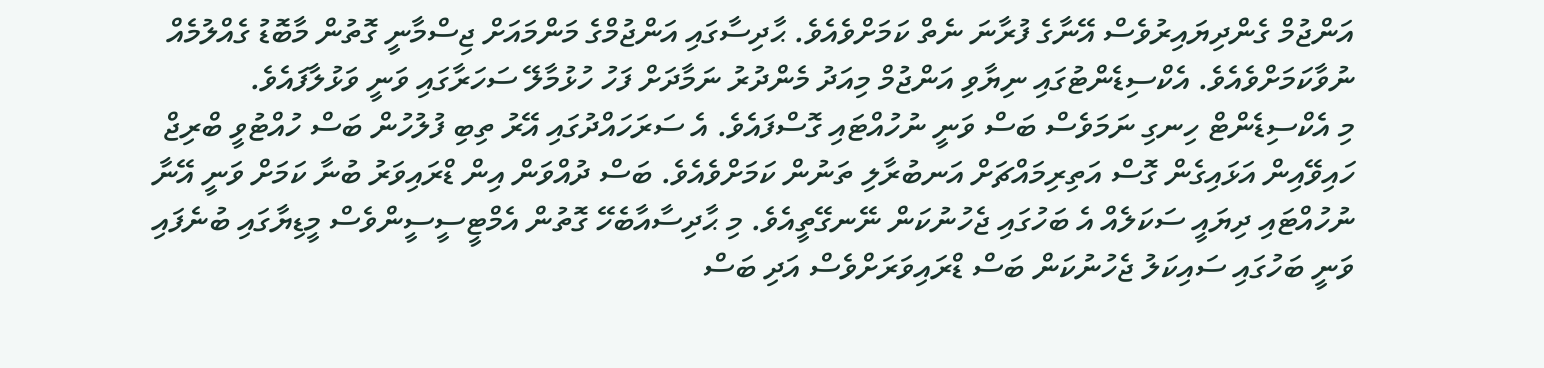އަންޖުމް ގެންދިޔައިރުވެސް އޭނާގެ ފުރާނަ ނެތް ކަމަށްވެއެވެ. ޙާދިސާގައި އަންޖުމްގެ މަންމައަށް ޖިސްމާނީ ގޮތުން މާބޮޑު ގެއްލުމެއް ނުވާކަމަށްވެއެވެ. އެކްސިޑެންޓުގައި ނިޔާވި އަންޖުމް މިއަދު މެންދުރު ނަމާދަށް ފަހު ހުޅުމާލޭ ސަހަރާގައި ވަނީ ވަޅުލާފައެވެ.
މި އެކްސިޑެންޓް ހިނގި ނަމަވެސް ބަސް ވަނީ ނުހުއްޓައި ގޮސްފައެވެ. އެ ސަރަހައްދުގައި އޭރު ތިބި ފުލުހުން ބަސް ހުއްޓުވީ ބްރިޖް ހައިވޭއިން އަޅައިގެން ގޮސް އަތިރިމައްޗަށް އަނބުރާލި ތަނުން ކަމަށްވެއެވެ. ބަސް ދުއްވަން އިން ޑްރައިވަރު ބުނާ ކަމަށް ވަނީ އޭނާ ނުހުއްޓައި ދިޔައީ ސަކަލެއް އެ ބަހުގައި ޖެހުނުކަން ނޭނގޭތީއެވެ. މި ޙާދިސާއާބެހޭ ގޮތުން އެމްޓީސީސީންވެސް މީޑިޔާގައި ބުނެފައި ވަނީ ބަހުގައި ސައިކަލު ޖެހުނުކަން ބަސް ޑްރައިވަރަށްވެސް އަދި ބަސް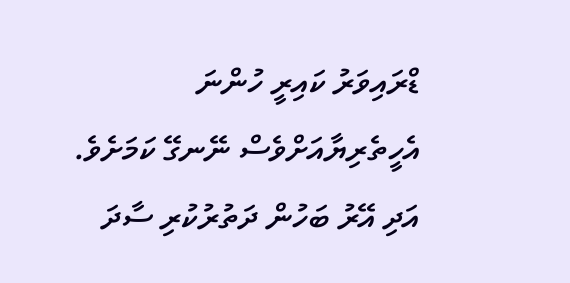ޑްރައިވަރު ކައިރީ ހުންނަ އެހީތެރިޔާއަށްވެސް ނޭނގޭ ކަމަށެވެ. އަދި އޭރު ބަހުން ދަތުރުކުރި ސާދަ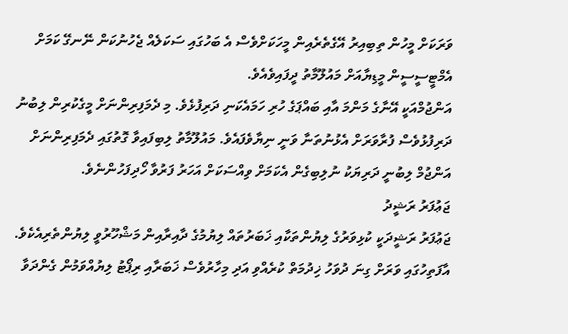ވަރަކަށް މީހުން ތިބިއިރު އޭގެތެރެއިން މީހަކަށްވެސް އެ ބަހުގައި ސަކަލެއް ޖެހުނުކަން ނޭނގޭ ކަމަށް އެމްޓީސީސީން މީޑިޔާއަށް މައުލޫމާތު ދީފައިވެއެވެ.
އަންޖުމްއަކީ އޭނާގެ މަންމަ އާއި ބައްޕަގެ ހުރި ހަމައެކަނި ދަރިފުޅެވެ. މި ދެމަފިރިންނަށް މީގެކުރިން ލިބުނު ދަރިފުޅުވެސް ފުރާވަރަށް އެޅުނުތަނާ ވަނީ ނިޔާވެފައެވެ. މައުލޫމާތު ލިބިފައިވާ ގޮތުގައި ދެމަފިރިންނަށް އަންޖުމް ލިބުނީ ދަރިޔަކު ނުލިބިގެން އެކަމަށް ވިއްސަކަށް އަހަރު ފަރުވާ ހޯދިފަހުންނެވެ.
ޖަޢުފަރު ރަޝީދު
ޖަޢުފަރު ރަޝީދަކީ ކުޅިވަރުގެ ލިޔުންތަކާއި ޚަބަރުތައް ލިޔުމުގެ ދާއިރާއިން މަޝްހޫރުވީ ލިޔުންތެރިއެކެވެ. އާފަތިހުގައި ވަރަށް ގިނަ ދުވަހު ޚިދުމަތް ކުރެއްވި އަދި މިހާރުވެސް ޚަބަރާއި ރިޕޯޓު ލިޔުއްވަމުން ގެންދަވާ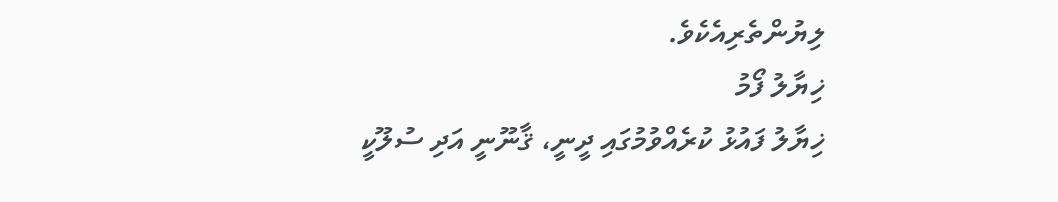ލިޔުންތެރިއެކެވެ.
ޚިޔާލު ފޯމު
ޚިޔާލު ފައުޅު ކުރެއްވުމުގައި ދީނީ، ޤާނޫނީ އަދި ސުލޫކީ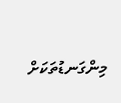މިންގަނޑުތަކަށް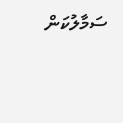ސަމާލުކަން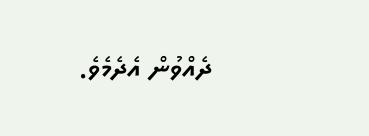ދެއްވުން އެދެމެވެ.